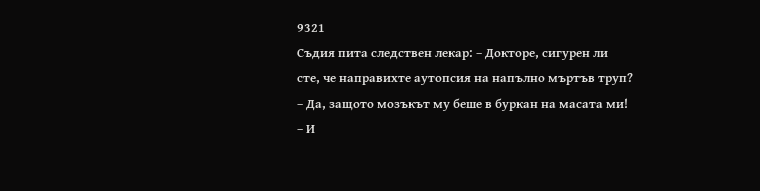9321
Съдия пита следствен лекар: – Докторе, сигурен ли сте, че направихте аутопсия на напълно мъртъв труп? – Да, защото мозъкът му беше в буркан на масата ми! – И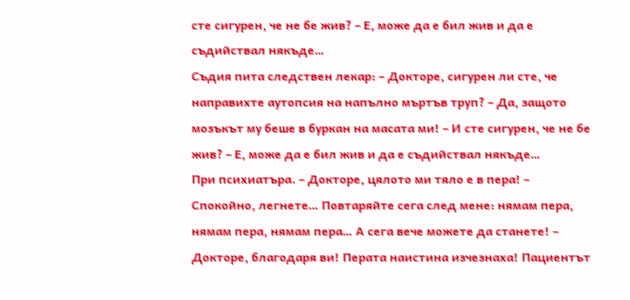сте сигурен, че не бе жив? – Е, може да е бил жив и да е съдийствал някъде…
Съдия пита следствен лекар: – Докторе, сигурен ли сте, че направихте аутопсия на напълно мъртъв труп? – Да, защото мозъкът му беше в буркан на масата ми! – И сте сигурен, че не бе жив? – Е, може да е бил жив и да е съдийствал някъде…
При психиатъра. – Докторе, цялото ми тяло е в пера! – Спокойно, легнете… Повтаряйте сега след мене: нямам пера, нямам пера, нямам пера… А сега вече можете да станете! – Докторе, благодаря ви! Перата наистина изчезнаха! Пациентът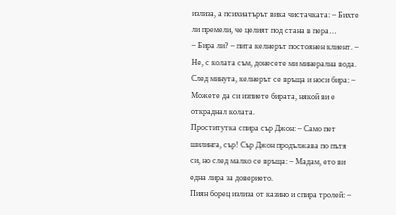излиза, а психиатърът вика чистачката: – Бихте ли премели, че целият под стана в пера…
– Бира ли? – пита келнерът постоянен клиент. – Не, с колата съм, донесете ми минерална вода. След минута, келнерът се връща и носи бира: – Можете да си изпиете бирата, някой ви е откраднал колата.
Проститутка спира сър Джон: – Само пет шилинга, сър! Сър Джон продължава по пътя си, но след малко се връща: – Мадам, ето ви една лира за доверието.
Пиян борец излиза от казино и спира тролей: –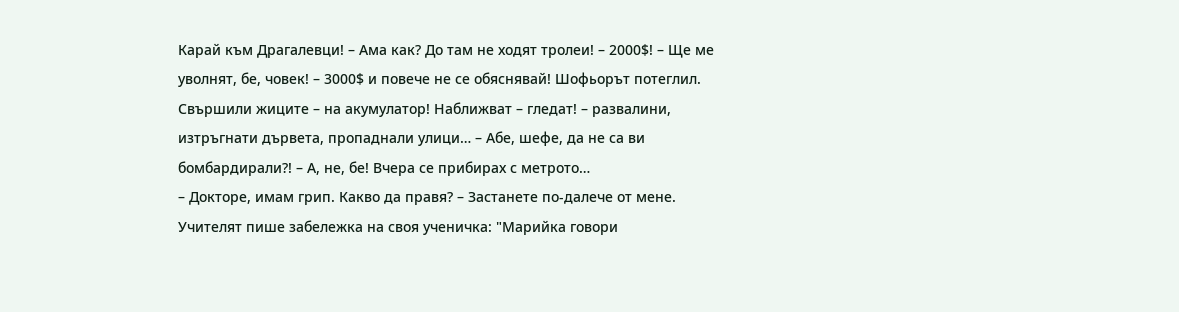Карай към Драгалевци! – Ама как? До там не ходят тролеи! – 2000$! – Ще ме уволнят, бе, човек! – 3000$ и повече не се обяснявай! Шофьорът потеглил. Свършили жиците – на акумулатор! Наближват – гледат! – развалини, изтръгнати дървета, пропаднали улици… – Абе, шефе, да не са ви бомбардирали?! – А, не, бе! Вчера се прибирах с метрото…
– Докторе, имам грип. Какво да правя? – Застанете по-далече от мене.
Учителят пише забележка на своя ученичка: "Марийка говори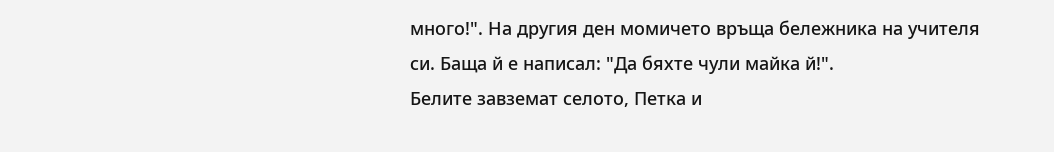много!". На другия ден момичето връща бележника на учителя си. Баща й е написал: "Да бяхте чули майка й!".
Белите завземат селото, Петка и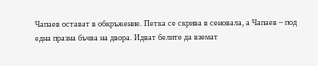Чапаев остават в обкръжение. Петка се скрива в сеновала, а Чапаев – под една празна бъчва на двора. Идват белите да вземат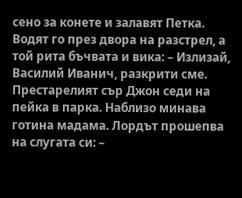сено за конете и залавят Петка. Водят го през двора на разстрел, а той рита бъчвата и вика: – Излизай, Василий Иванич, разкрити сме.
Престарелият сър Джон седи на пейка в парка. Наблизо минава готина мадама. Лордът прошепва на слугата си: –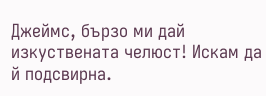Джеймс, бързо ми дай изкуствената челюст! Искам да й подсвирна.